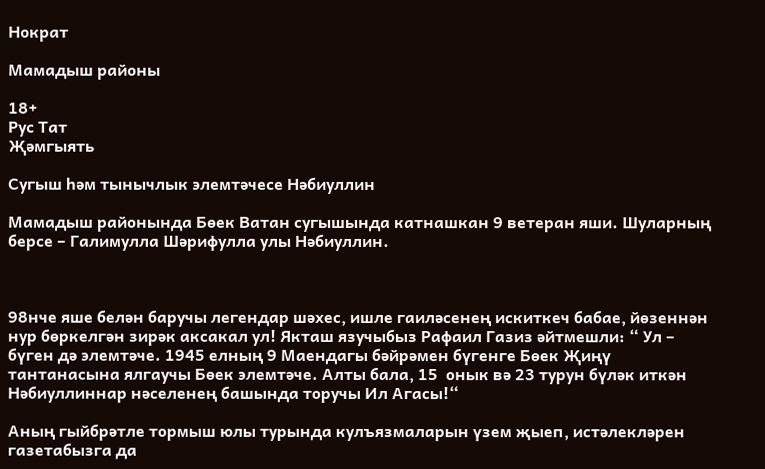Нократ

Мамадыш районы

18+
Рус Тат
Җәмгыять

Сугыш һәм тынычлык элемтәчесе Нәбиуллин

Мамадыш районында Бөек Ватан сугышында катнашкан 9 ветеран яши. Шуларның берсе – Галимулла Шәрифулла улы Нәбиуллин.



98нче яше белән баручы легендар шәхес, ишле гаиләсенең искиткеч бабае, йөзеннән нур бөркелгән зирәк аксакал ул! Якташ язучыбыз Рафаил Газиз әйтмешли: “ Ул – бүген дә элемтәче. 1945 елның 9 Маендагы бәйрәмен бүгенге Бөек Җиңү тантанасына ялгаучы Бөек элемтәче. Алты бала, 15  онык вә 23 турун бүләк иткән Нәбиуллиннар нәселенең башында торучы Ил Агасы!“

Аның гыйбрәтле тормыш юлы турында кулъязмаларын үзем җыеп, истәлекләрен газетабызга да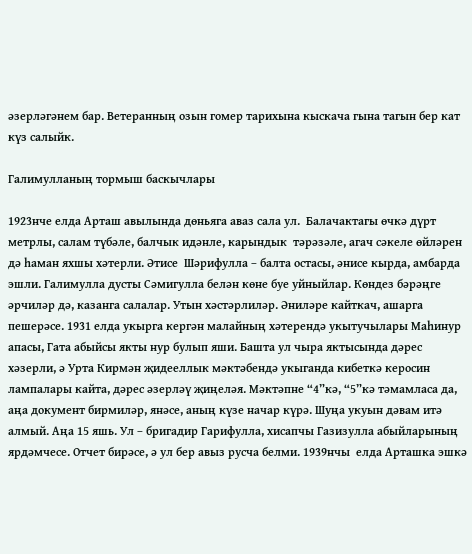әзерләгәнем бар. Ветеранның озын гомер тарихына кыскача гына тагын бер кат күз салыйк.

Галимулланың тормыш баскычлары

1923нче елда Арташ авылында дөньяга аваз сала ул.  Балачактагы өчкә дүрт метрлы, салам түбәле, балчык идәнле, карындык  тәрәзәле, агач сәкеле өйләрен дә һаман яхшы хәтерли. Әтисе  Шәрифулла – балта остасы, әнисе кырда, амбарда эшли. Галимулла дусты Сәмигулла белән көне буе уйныйлар. Көндез бәрәңге әрчиләр дә, казанга салалар. Утын хәстәрлиләр. Әниләре кайткач, ашарга пешерәсе. 1931 елда укырга кергән малайның хәтерендә укытучылары Маһинур апасы, Гата абыйсы якты нур булып яши. Башта ул чыра яктысында дәрес хәзерли, ә Урта Кирмән җидееллык мәктәбендә укыганда кибеткә керосин лампалары кайта, дәрес әзерләү җиңеләя. Мәктәпне “4”кә, “5”кә тәмамласа да, аңа документ бирмиләр, янәсе, аның күзе начар күрә. Шуңа укуын дәвам итә алмый. Аңа 15 яшь. Ул – бригадир Гарифулла, хисапчы Газизулла абыйларының ярдәмчесе. Отчет бирәсе, ә ул бер авыз русча белми. 1939нчы  елда Арташка эшкә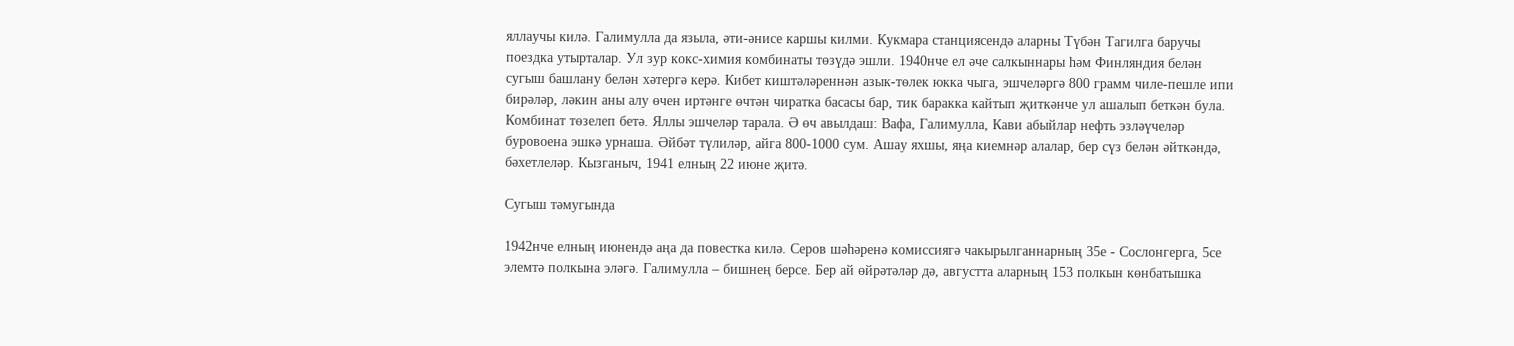яллаучы килә. Галимулла да языла, әти-әнисе каршы килми. Кукмара станциясендә аларны Түбән Тагилга баручы поездка утырталар. Ул зур кокс-химия комбинаты төзүдә эшли. 1940нче ел әче салкыннары һәм Финляндия белән сугыш башлану белән хәтергә керә. Кибет киштәләреннән азык-төлек юкка чыга, эшчеләргә 800 грамм чиле-пешле ипи бирәләр, ләкин аны алу өчен иртәнге өчтән чиратка басасы бар, тик баракка кайтып җиткәнче ул ашалып беткән була. Комбинат төзелеп бетә. Яллы эшчеләр тарала. Ә өч авылдаш: Вафа, Галимулла, Кави абыйлар нефть эзләүчеләр буровоена эшкә урнаша. Әйбәт түлиләр, айга 800-1000 сум. Ашау яхшы, яңа киемнәр алалар, бер сүз белән әйткәндә, бәхетлеләр. Кызганыч, 1941 елның 22 июне җитә.

Сугыш тәмугында

1942нче елның июнендә аңа да повестка килә. Серов шәһәренә комиссиягә чакырылганнарның 35е - Сослонгерга, 5се элемтә полкына эләгә. Галимулла – бишнең берсе. Бер ай өйрәтәләр дә, августта аларның 153 полкын көнбатышка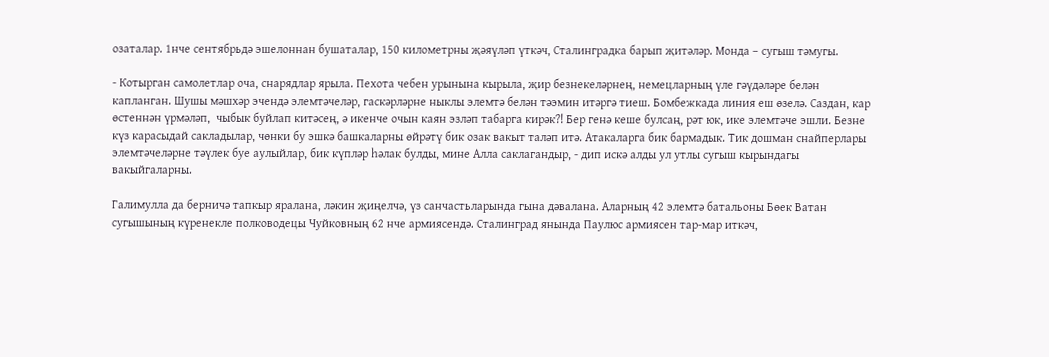озаталар. 1нче сентябрьдә эшелоннан бушаталар, 150 километрны җәяүләп үткәч, Сталинградка барып җитәләр. Монда – сугыш тәмугы.

- Котырган самолетлар оча, снарядлар ярыла. Пехота чебен урынына кырыла, җир безнекеләрнең, немецларның үле гәүдәләре белән капланган. Шушы мәшхәр эчендә элемтәчеләр, гаскәрләрне ныклы элемтә белән тәэмин итәргә тиеш. Бомбежкада линия еш өзелә. Саздан, кар өстеннән үрмәләп,  чыбык буйлап китәсең, ә икенче очын каян эзләп табарга кирәк?! Бер генә кеше булсаң, рәт юк, ике элемтәче эшли. Безне күз карасыдай сакладылар, чөнки бу эшкә башкаларны өйрәтү бик озак вакыт таләп итә. Атакаларга бик бармадык. Тик дошман снайперлары элемтәчеләрне тәүлек буе аулыйлар, бик күпләр һәлак булды, мине Алла саклагандыр, - дип искә алды ул утлы сугыш кырындагы вакыйгаларны.

Галимулла да берничә тапкыр яралана, ләкин җиңелчә, үз санчастьларында гына дәвалана. Аларның 42 элемтә батальоны Бөек Ватан сугышының күренекле полководецы Чуйковның 62 нче армиясендә. Сталинград янында Паулюс армиясен тар-мар иткәч,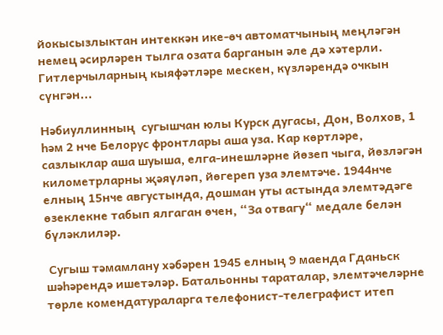йокысызлыктан интеккән ике-өч автоматчының меңләгән немец әсирләрен тылга озата барганын әле дә хәтерли.  Гитлерчыларның кыяфәтләре мескен, күзләрендә очкын сүнгән...

Нәбиуллинның  сугышчан юлы Курск дугасы, Дон, Волхов, 1 һәм 2 нче Белорус фронтлары аша уза. Кар көртләре, сазлыклар аша шуыша, елга-инешләрне йөзеп чыга, йөзләгән километрларны җәяүләп, йөгереп уза элемтәче. 1944нче елның 15нче августында, дошман уты астында элемтәдәге өзеклекне табып ялгаган өчен, “За отвагу“ медале белән бүләклиләр.

 Сугыш тәмамлану хәбәрен 1945 елның 9 маенда Гданьск шәһәрендә ишетәләр. Батальонны тараталар, элемтәчеләрне төрле комендатураларга телефонист-телеграфист итеп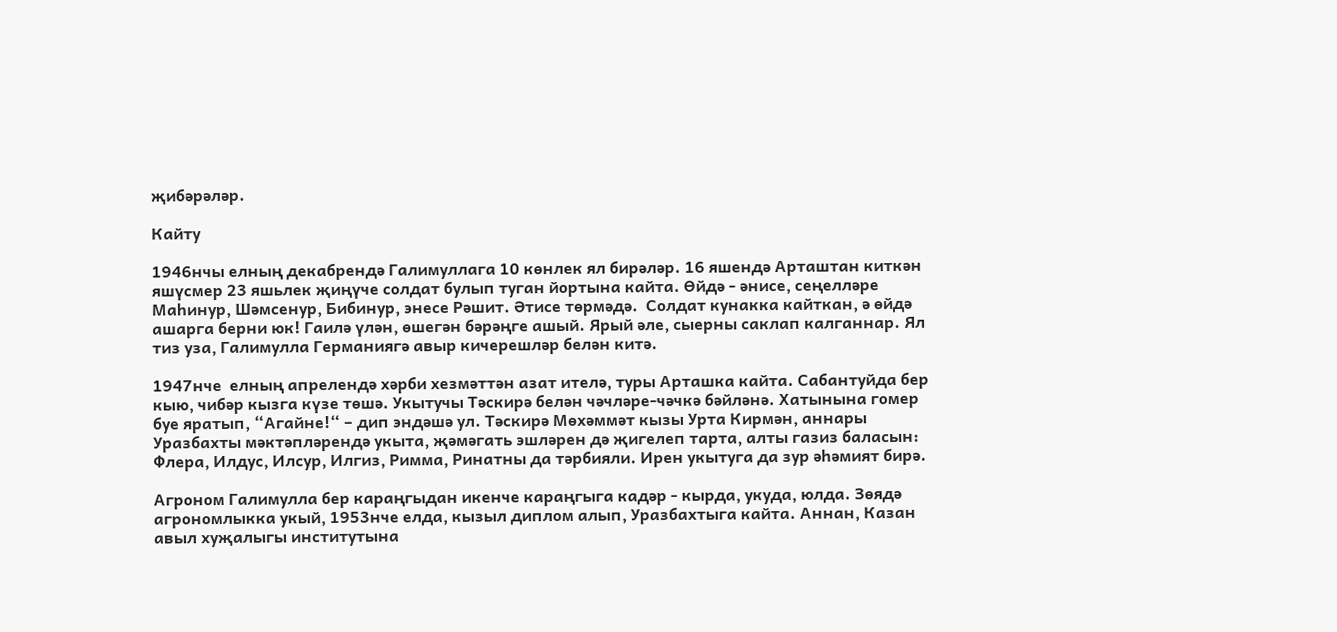җибәрәләр.

Кайту

1946нчы елның декабрендә Галимуллага 10 көнлек ял бирәләр. 16 яшендә Арташтан киткән яшүсмер 23 яшьлек җиңүче солдат булып туган йортына кайта. Өйдә - әнисе, сеңелләре Маһинур, Шәмсенур, Бибинур, энесе Рәшит. Әтисе төрмәдә.  Солдат кунакка кайткан, ә өйдә ашарга берни юк! Гаилә үлән, өшегән бәрәңге ашый. Ярый әле, сыерны саклап калганнар. Ял тиз уза, Галимулла Германиягә авыр кичерешләр белән китә.

1947нче  елның апрелендә хәрби хезмәттән азат ителә, туры Арташка кайта. Сабантуйда бер кыю, чибәр кызга күзе төшә. Укытучы Тәскирә белән чәчләре-чәчкә бәйләнә. Хатынына гомер буе яратып, “Агайне!“ – дип эндәшә ул. Тәскирә Мөхәммәт кызы Урта Кирмән, аннары Уразбахты мәктәпләрендә укыта, җәмәгать эшләрен дә җигелеп тарта, алты газиз баласын: Флера, Илдус, Илсур, Илгиз, Римма, Ринатны да тәрбияли. Ирен укытуга да зур әһәмият бирә.

Агроном Галимулла бер караңгыдан икенче караңгыга кадәр - кырда, укуда, юлда. Зөядә агрономлыкка укый, 1953нче елда, кызыл диплом алып, Уразбахтыга кайта. Аннан, Казан авыл хуҗалыгы институтына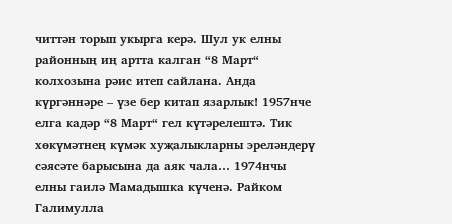читтән торып укырга керә. Шул ук елны районның иң артта калган “8 Март“ колхозына рәис итеп сайлана. Анда күргәннәре – үзе бер китап язарлык! 1957нче елга кадәр “8 Март“ гел күтәрелештә. Тик хөкүмәтнең күмәк хуҗалыкларны эреләндерү сәясәте барысына да аяк чала… 1974нчы елны гаилә Мамадышка күченә. Райком Галимулла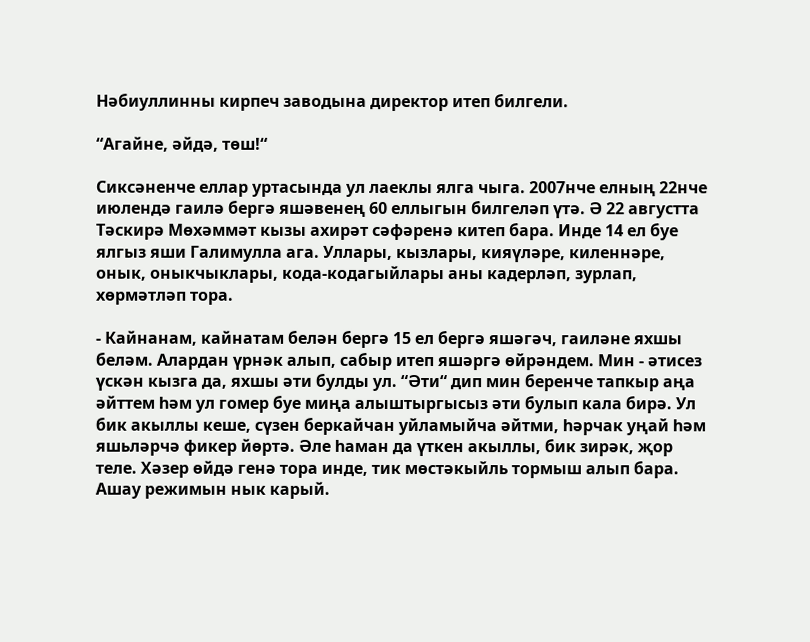Нәбиуллинны кирпеч заводына директор итеп билгели.

“Агайне, әйдә, төш!“

Сиксәненче еллар уртасында ул лаеклы ялга чыга. 2007нче елның 22нче июлендә гаилә бергә яшәвенең 60 еллыгын билгеләп үтә. Ә 22 августта Тәскирә Мөхәммәт кызы ахирәт сәфәренә китеп бара. Инде 14 ел буе ялгыз яши Галимулла ага. Уллары, кызлары, кияүләре, киленнәре, онык, оныкчыклары, кода-кодагыйлары аны кадерләп, зурлап, хөрмәтләп тора.

- Кайнанам, кайнатам белән бергә 15 ел бергә яшәгәч, гаиләне яхшы беләм. Алардан үрнәк алып, сабыр итеп яшәргә өйрәндем. Мин - әтисез үскән кызга да, яхшы әти булды ул. “Әти“ дип мин беренче тапкыр аңа әйттем һәм ул гомер буе миңа алыштыргысыз әти булып кала бирә. Ул бик акыллы кеше, сүзен беркайчан уйламыйча әйтми, һәрчак уңай һәм яшьләрчә фикер йөртә. Әле һаман да үткен акыллы, бик зирәк, җор теле. Хәзер өйдә генә тора инде, тик мөстәкыйль тормыш алып бара. Ашау режимын нык карый.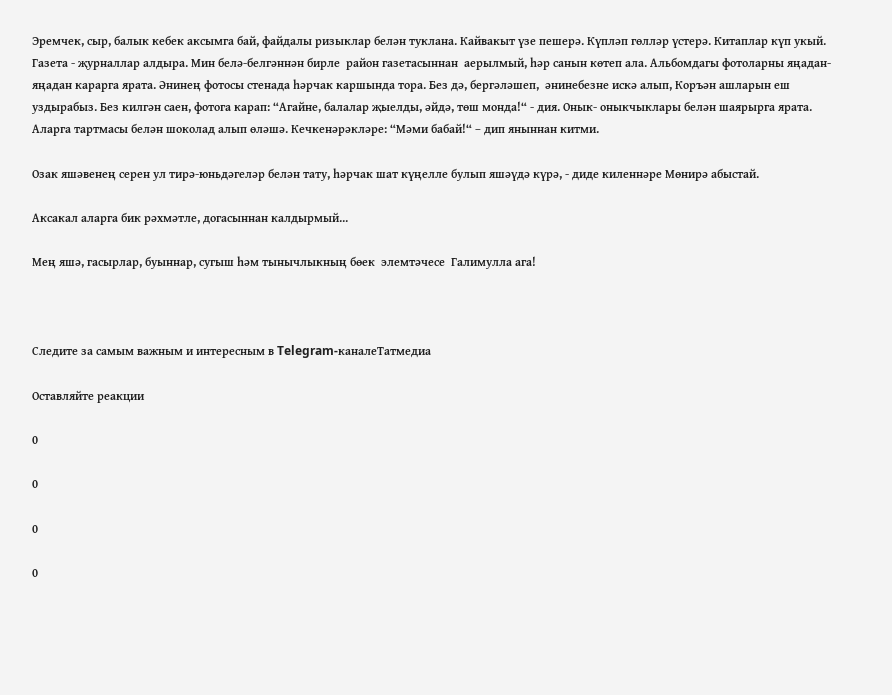Эремчек, сыр, балык кебек аксымга бай, файдалы ризыклар белән туклана. Кайвакыт үзе пешерә. Күпләп гөлләр үстерә. Китаплар күп укый. Газета - җурналлар алдыра. Мин белә-белгәннән бирле  район газетасыннан  аерылмый, һәр санын көтеп ала. Альбомдагы фотоларны яңадан-яңадан карарга ярата. Әнинең фотосы стенада һәрчак каршында тора. Без дә, бергәләшеп,  әнинебезне искә алып, Коръән ашларын еш уздырабыз. Без килгән саен, фотога карап: “Агайне, балалар җыелды, әйдә, төш монда!“ - дия. Онык- оныкчыклары белән шаярырга ярата. Аларга тартмасы белән шоколад алып өләшә. Кечкенәрәкләре: “Мәми бабай!“ – дип яныннан китми.

Озак яшәвенең серен ул тирә-юньдәгеләр белән тату, һәрчак шат күңелле булып яшәүдә күрә, - диде киленнәре Мөнирә абыстай.

Аксакал аларга бик рәхмәтле, догасыннан калдырмый...

Мең яшә, гасырлар, буыннар, сугыш һәм тынычлыкның бөек  элемтәчесе  Галимулла ага!



Следите за самым важным и интересным в Telegram-каналеТатмедиа

Оставляйте реакции

0

0

0

0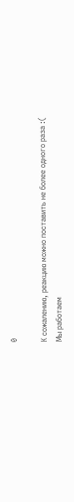0

К сожалению, реакцию можно поставить не более одного раза :(
Мы работаем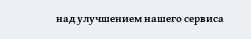над улучшением нашего сервиса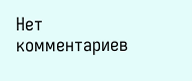Нет комментариев